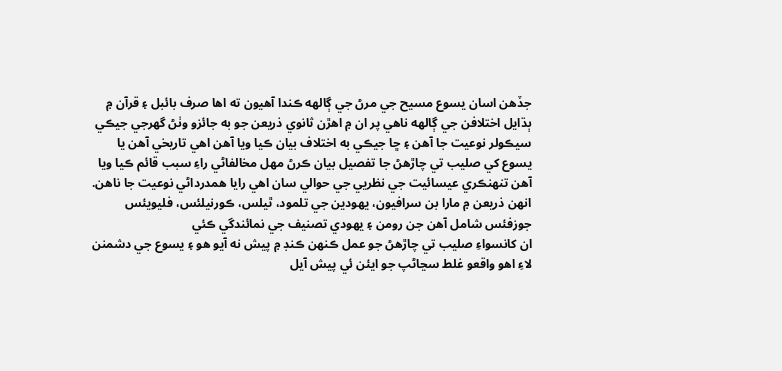جڏهن اسان يسوع مسيح جي مرڻ جي ڳالهه ڪندا آهيون ته اها صرف بائبل ۽ قرآن ۾ ٻڌايل اختلافن جي ڳالهه ناهي پر ان ۾ اهڙن ثانوي ذريعن جو به جائزو وٺڻ گهرجي جيڪي سيڪولر نوعيت جا آهن ۽ ڇا جيڪي به اختلاف بيان ڪيا ويا آهن اهي تاريخي آهن يا يسوع کي صليب تي چاڙهڻ جا تفصيل بيان ڪرڻ مهل مخالفاڻي راءِ سبب قائم ڪيا ويا آهن تنهنڪري عيسائيت جي نظريي جي حوالي سان اهي رايا همدرداڻي نوعيت جا ناهن. انهن ذريعن ۾ مارا بن سرافيون، يهودين جي تلمود، ٿيلس، ڪورنيلئس، فليويئس جوزفئس شامل آهن جن رومن ۽ يهودي تصنيف جي نمائندگي ڪئي
ان کانسواءِ صليب تي چاڙهڻ جو عمل ڪنهن ڪنڊ ۾ پيش نه آيو هو ۽ يسوع جي دشمنن لاءِ اهو واقعو غلط سڃاڻپ جو ايئن ئي پيش آيل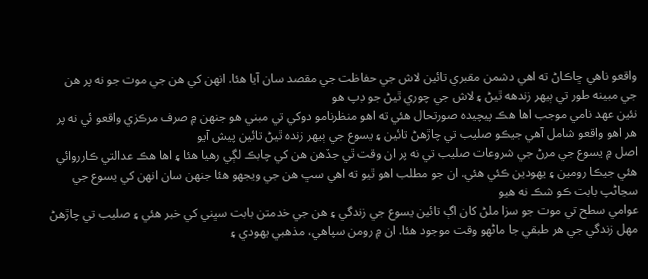واقعو ناهي ڇاڪاڻ ته اهي دشمن مقبري تائين لاش جي حفاظت جي مقصد سان آيا هئا. انهن کي هن جي موت جو نه پر هن جي مبينه طور تي ٻيهر زندهه ٿيڻ ۽ لاش جي چوري ٿيڻ جو ڊپ هو
نئين عهد نامي موجب اها هڪ پيچيده صورتحال هئي ته اهو منظرنامو دوکي تي مبني هو جنهن ۾ صرف مرڪزي واقعو ئي نه پر هر اهو واقعو شامل آهي جيڪو صليب تي چاڙهڻ تائين ۽ يسوع جي ٻيهر زنده ٿيڻ تائين پيش آيو
اصل ۾ يسوع جي مرڻ جي شروعات صليب تي نه پر ان وقت ٿي جڏهن هن کي چابڪ لڳي رهيا هئا ۽ اها هڪ عدالتي ڪارروائي هئي جيڪا رومين ۽ يهودين ڪئي هئي. ان جو مطلب اهو ٿيو ته اهي سڀ هن جي ويجهو هئا جنهن سان انهن کي يسوع جي سڃاڻپ بابت ڪو شڪ نه هيو
عوامي سطح تي موت جو سزا ملڻ کان اڳ تائين يسوع جي زندگي ۽ هن جي خدمتن بابت سڀني کي خبر هئي ۽ صليب تي چاڙهڻ مهل زندگي جي هر طبقي جا ماڻهو وقت موجود هئا. ان ۾ رومن سپاهي، مذهبي يهودي ۽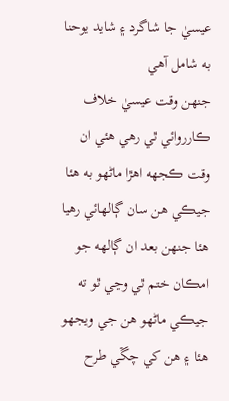عيسيٰ جا شاگرد ۽ شايد يوحنا به شامل آهي
جنهن وقت عيسيٰ خلاف ڪارروائي ٿي رهي هئي ان وقت ڪجهه اهڙا ماڻهو به هئا جيڪي هن سان ڳالهائي رهيا هئا جنهن بعد ان ڳالهه جو امڪان ختم ٿي وڃي ٿو ته جيڪي ماڻهو هن جي ويجهو هئا ۽ هن کي چڱي طرح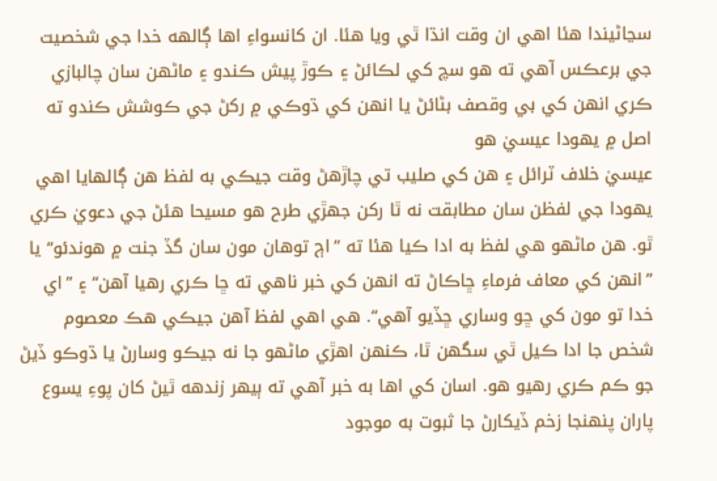سڃاڻيندا هئا اهي ان وقت انڌا ٿي ويا هئا. ان کانسواءِ اها ڳالهه خدا جي شخصيت جي برعڪس آهي ته هو سچ کي لڪائڻ ۽ ڪوڙ پيش ڪندو ۽ ماڻهن سان چالبازي ڪري انهن کي بي وقصف بڻائڻ يا انهن کي ڌوڪي ۾ رکڻ جي ڪوشش ڪندو ته اصل ۾ يهودا عيسيٰ هو
عيسيٰ خلاف ٽرائل ۽ هن کي صليب تي چاڙهڻ وقت جيڪي به لفظ هن ڳالهايا اهي يهودا جي لفظن سان مطابقت نه ٿا رکن جهڙي طرح هو مسيحا هئڻ جي دعويٰ ڪري ٿو. هن ماڻهو هي لفظ به ادا ڪيا هئا ته ”اڄ توهان مون سان گڏ جنت ۾ هوندئو“ يا ”انهن کي معاف فرماءِ ڇاڪاڻ ته انهن کي خبر ناهي ته ڇا ڪري رهيا آهن“ ۽ ”اي خدا تو مون کي ڇو وساري ڇڏيو آهي“. هي اهي لفظ آهن جيڪي هڪ معصوم شخص جا ادا ڪيل ٿي سگهن ٿا، ڪنهن اهڙي ماڻهو جا نه جيڪو وسارڻ يا ڌوڪو ڏيڻ جو ڪم ڪري رهيو هو. اسان کي اها به خبر آهي ته ٻيهر زندهه ٿيڻ کان پوءِ يسوع پاران پنهنجا زخم ڏيکارڻ جا ثبوت به موجود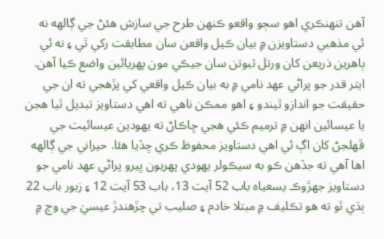آهن تنهنڪري اهو سڄو واقعو ڪنهن طرح جي سازش هئڻ جي ڳالهه نه ئي مذهبي دستاويزن ۾ بيان ڪيل واقعن سان مطابقت رکي ٿي ۽ نه ئي ٻاهرين ذريعن کان ورتل ثبوتن سان جيڪي مون پهريائين واضع ڪيا آهن. ايتر قدر جو پراڻي عهد نامي ۾ به بيان ڪيل واقعي کي پڙهجي ته ان جي حقيقت جو اندازو ٿيندو ۽ اهو ممڪن ناهي ته اهي دستاويز تبديل ٿيا هجن يا عيسائين انهن ۾ ترميم ڪئي هجي ڇاڪاڻ ته يهودين عيسائيت جي ڦهلجڻ کان اڳ ئي اهي دستاويز محفوظ ڪري ڇڏيا هئا. حيراني جي ڳالهه اها آهي ته جڏهن ڪو به سيڪولر يهودي پهريون ڀيرو پراڻي عهد نامي جو دستاويز جهڙوڪ يسعياه باب 52 آيت 13، باب 53 آيت 12 ۽ زبور باب 22 ٻڌي ٿو ته هو تڪليف ۾ مبتلا خادم ۽ صليب تي چڙهندڙ عيسيٰ جي وچ ۾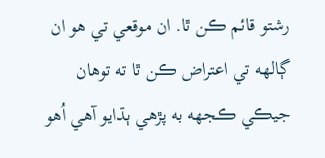رشتو قائم ڪن ٿا. ان موقعي تي هو ان ڳالهه تي اعتراض ڪن ٿا ته توهان جيڪي ڪجهه به پڙهي ٻڌايو آهي اُهو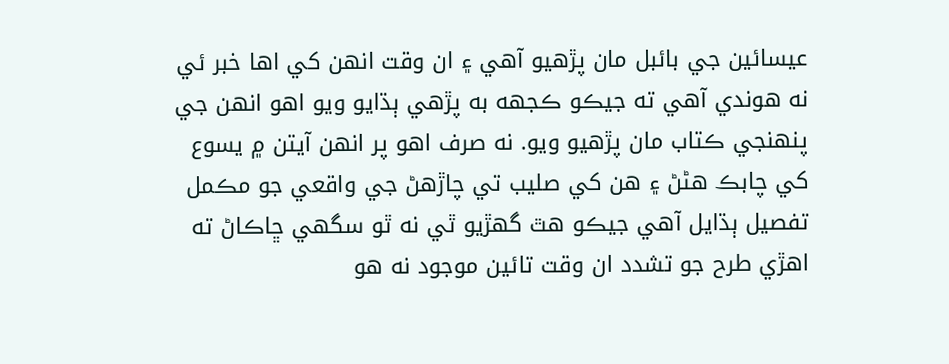عيسائين جي بائبل مان پڙهيو آهي ۽ ان وقت انهن کي اها خبر ئي نه هوندي آهي ته جيڪو ڪجهه به پڙهي ٻڌايو ويو اهو انهن جي پنهنجي ڪتاب مان پڙهيو ويو. نه صرف اهو پر انهن آيتن ۾ يسوع کي چابڪ هڻڻ ۽ هن کي صليب تي چاڙهڻ جي واقعي جو مڪمل تفصيل ٻڌايل آهي جيڪو هٿ گهڙيو ٿي نه ٿو سگهي ڇاڪاڻ ته اهڙي طرح جو تشدد ان وقت تائين موجود نه هو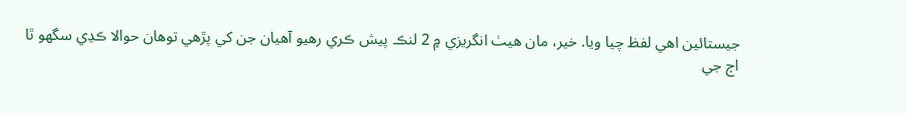جيستائين اهي لفظ چيا ويا. خير، مان هيٺ انگريزي ۾ 2 لنڪ پيش ڪري رهيو آهيان جن کي پڙهي توهان حوالا ڪڍي سگهو ٿا
اڄ جي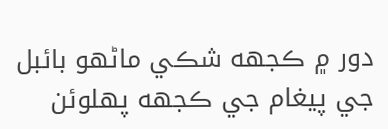دور ۾ ڪجهه شڪي ماڻهو بائبل جي پيغام جي ڪجهه پهلوئن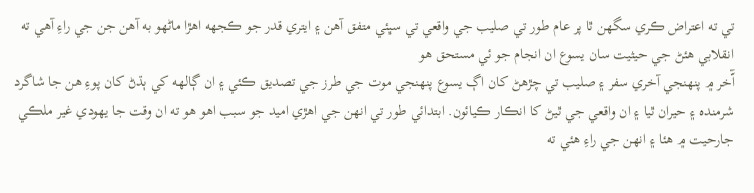تي ته اعتراض ڪري سگهن ٿا پر عام طور تي صليب جي واقعي تي سڀئي متفق آهن ۽ ايتري قدر جو ڪجهه اهڙا ماڻهو به آهن جن جي راءِ آهي ته انقلابي هئڻ جي حيثيت سان يسوع ان انجام جو ئي مستحق هو
آّخر ۾ پنهنجي آخري سفر ۽ صليب تي چڙهڻ کان اڳ يسوع پنهنجي موت جي طرز جي تصديق ڪئي ۽ ان ڳالهه کي ٻڌڻ کان پوءِ هن جا شاگرد شرمنده ۽ حيران ٿيا ۽ ان واقعي جي ٿيڻ کا انڪار ڪيائون. ابتدائي طور تي انهن جي اهڙي اميد جو سبب اهو هو ته ان وقت جا يهودي غير ملڪي جارحيت ۾ هئا ۽ انهن جي راءِ هئي ته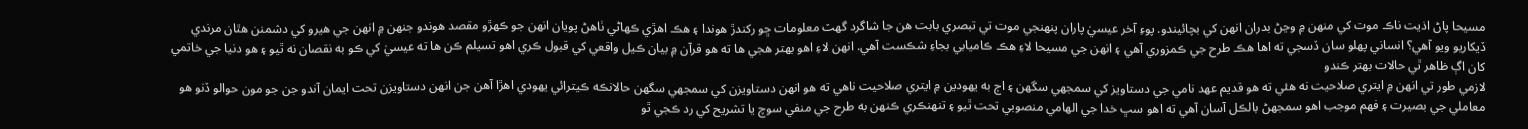مسيحا پاڻ اذيت ناڪ موت کي منهن ۾ وڃڻ بدران انهن کي بچائيندو. پوءِ آخر عيسيٰ پاران پنهنجي موت تي تبصري بابت هن جا شاگرد گهٽ معلومات ڇو رکندڙ هوندا ۽ هڪ اهڙي ڪهاڻي ٺاهڻ پويان انهن جو ڪهڙو مقصد هوندو جنهن ۾ انهن جي هيرو کي دشمنن هٿان مرندي ڏيکاريو ويو آهي؟ انساني پهلو سان ڏسجي ته اها هڪ طرح جي ڪمزوري آهي ۽ انهن جي مسيحا لاءِ هڪ ڪاميابي بجاءِ شڪست آهي. انهن لاءِ اهو بهتر هجي ها ته هو قرآن ۾ بيان ڪيل واقعي کي قبول ڪري اهو تسيلم ڪن ها ته عيسيٰ کي ڪو به نقصان نه ٿيو ۽ هو دنيا جي خاتمي کان اڳ ظاهر ٿي حالات بهتر ڪندو
لازمي طور تي انهن ۾ ايتري صلاحيت نه هئي ته هو قديم عهد نامي جي دستاويز کي سمجهي سگهن ۽ اڄ به يهودين ۾ ايتري صلاحيت ناهي ته هو انهن دستاويزن کي سمجهي سگهن حالانڪه ڪيترائي يهودي اهڙا آهن جن انهن دستاويزن تحت ايمان آندو جن جو مون حوالو ڏنو هو
معاملي جي بصيرت ۽ فهم موجب اهو سمجهڻ بالڪل آسان آهي ته اهو سڀ خدا جي الهامي منصوبي تحت ٿيو ۽ تنهنڪري ڪنهن به طرح جي منفي سوچ يا تشريح کي رد ڪجي ٿو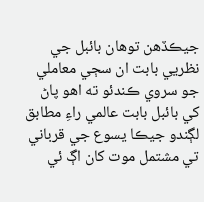جيڪڏهن توهان بائبل جي نظريي بابت ان سڄي معاملي جو سروي ڪندئو ته اهو پاڻ کي بائبل بابت عالمي راءِ مطابق لڳندو جيڪا يسوع جي قرباني تي مشتمل موت کان اڳ ئي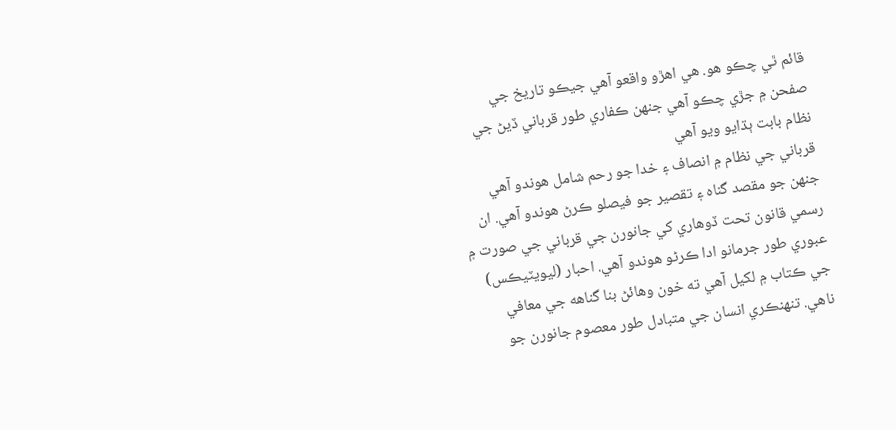قائم ٿي چڪو هو. هي اهڙو واقعو آهي جيڪو تاريخ جي صفحن ۾ جڙي چڪو آهي جنهن ڪفاري طور قرباني ڏيڻ جي نظام بابت ٻڌايو ويو آهي
قرباني جي نظام ۾ انصاف ۽ خدا جو رحم شامل هوندو آهي جنهن جو مقصد گناه ۽ تقصير جو فيصلو ڪرڻ هوندو آهي. ان رسمي قانون تحت ڏوهاري کي جانورن جي قرباني جي صورت ۾ عبوري طور جرمانو ادا ڪرڻو هوندو آهي. احبار (ليويٽيڪس) جي ڪتاب ۾ لکيل آهي ته خون وهائڻ بنا گناهه جي معافي ناهي. تنهنڪري انسان جي متبادل طور معصوم جانورن جو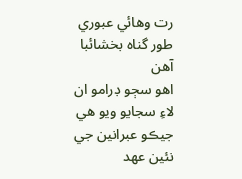رت وهائي عبوري طور گناه بخشائبا آهن
اهو سڄو ڊرامو ان لاءِ سجايو ويو هي جيڪو عبرانين جي نئين عهد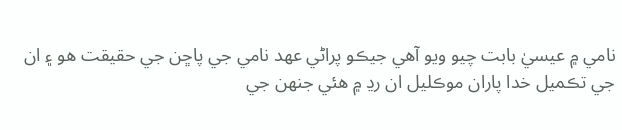نامي ۾ عيسيٰ بابت چيو ويو آهي جيڪو پراڻي عهد نامي جي پاڇن جي حقيقت هو ۽ ان جي تڪميل خدا پاران موڪليل ان رڍ ۾ هئي جنهن جي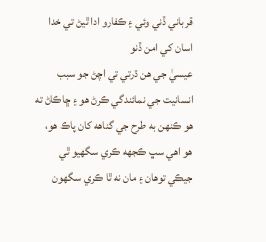قرباني ڏني وئي ۽ ڪفارو ادا ٿيڻ تي خدا اسان کي امن ڏنو
عيسيٰ جي هن ڌرتي تي اچڻ جو سبب انسانيت جي نمائندگي ڪرڻ هو ۽ ڇاڪاڻ ته هو ڪنهن به طرح جي گناهه کان پاڪ هو، هو اهي سڀ ڪجهه ڪري سگهيو ٿي جيڪي توهان ۽ مان نه ٿا ڪري سگهون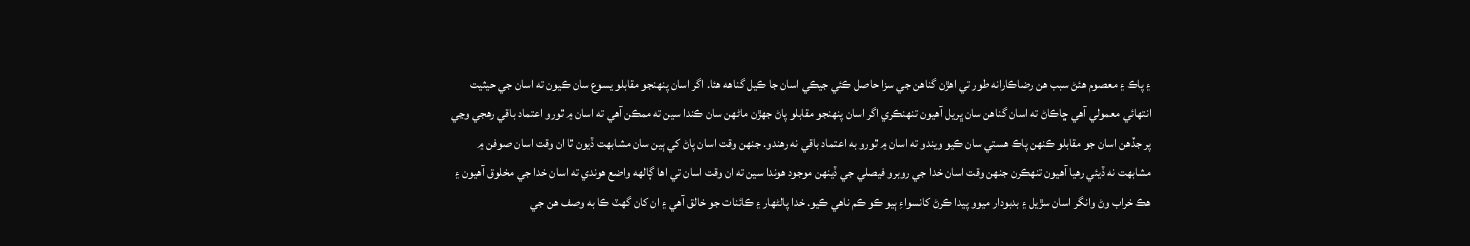۽ پاڪ ۽ معصوم هئڻ سبب هن رضاڪارانه طور تي اهڙن گناهن جي سزا حاصل ڪئي جيڪي اسان جا ڪيل گناهه هئا. اگر اسان پنهنجو مقابلو يسوع سان ڪيون ته اسان جي حيثيت انتهائي معمولي آهي ڇاڪاڻ ته اسان گناهن سان ڀريل آهيون تنهنڪري اگر اسان پنهنجو مقابلو پاڻ جهڙن ماڻهن سان ڪندا سين ته ممڪن آهي ته اسان ۾ ٿورو اعتماد باقي رهجي وڃي پر جڏهن اسان جو مقابلو ڪنهن پاڪ هستي سان ڪيو ويندو ته اسان ۾ ٿورو به اعتماد باقي نه رهندو. جنهن وقت اسان پاڻ کي ٻين سان مشابهت ڏيون ٿا ان وقت اسان صوفن ۾ مشابهت نه ڏيئي رهيا آهيون تنهڪرن جنهن وقت اسان خدا جي روبرو فيصلي جي ڏينهن موجود هوندا سين ته ان وقت اسان تي اها ڳالهه واضع هوندي ته اسان خدا جي مخلوق آهيون ۽ هڪ خراب وڻ وانگر اسان سڙيل ۽ بدبودار ميوو پيدا ڪرڻ کانسواءِ ٻيو ڪو ڪم ناهي ڪيو. خدا پالڻهار ۽ ڪائنات جو خالق آهي ۽ ان کان گهٽ ڪا به وصف هن جي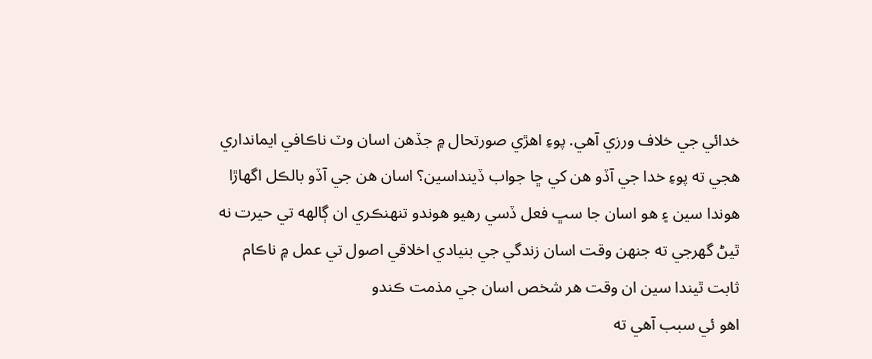خدائي جي خلاف ورزي آهي. پوءِ اهڙي صورتحال ۾ جڏهن اسان وٽ ناڪافي ايمانداري هجي ته پوءِ خدا جي آڏو هن کي ڇا جواب ڏينداسين؟ اسان هن جي آڏو بالڪل اگهاڙا هوندا سين ۽ هو اسان جا سڀ فعل ڏسي رهيو هوندو تنهنڪري ان ڳالهه تي حيرت نه ٿيڻ گهرجي ته جنهن وقت اسان زندگي جي بنيادي اخلاقي اصول تي عمل ۾ ناڪام ثابت ٿيندا سين ان وقت هر شخص اسان جي مذمت ڪندو
اهو ئي سبب آهي ته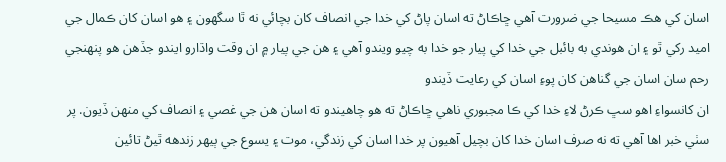اسان کي هڪ مسيحا جي ضرورت آهي ڇاڪاڻ ته اسان پاڻ کي خدا جي انصاف کان بچائي نه ٿا سگهون ۽ هو اسان کان ڪمال جي اميد رکي ٿو ۽ ان هوندي به بائبل جي خدا کي پيار جو خدا به چيو ويندو آهي ۽ هن جي پيار ۾ ان وقت واڌارو ايندو جڏهن هو پنهنجي رحم سان اسان جي گناهن کان پوءِ اسان کي رعايت ڏيندو
ان کانسواءِ اهو سڀ ڪرڻ لاءِ خدا کي ڪا مجبوري ناهي ڇاڪاڻ ته هو چاهيندو ته اسان هن جي غصي ۽ انصاف کي منهن ڏيون. پر سٺي خبر اها آهي ته نه صرف اسان خدا کان بچيل آهيون پر خدا اسان کي زندگي، موت ۽ يسوع جي ٻيهر زندهه ٿيڻ تائين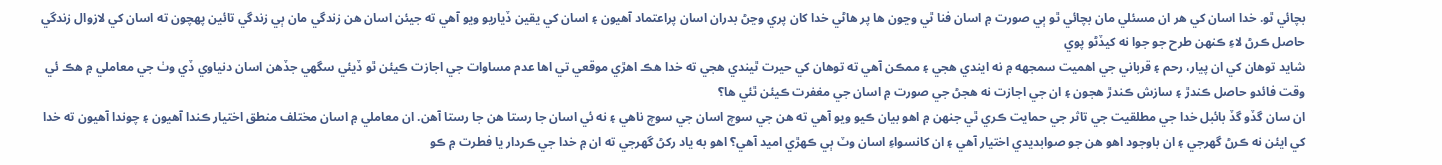بچائي ٿو. خدا اسان کي هر ان مسئلي مان بچائي ٿو ٻي صورت ۾ اسان فنا ٿي وڃون ها پر هاڻي خدا کان پري وڃڻ بدران اسان پراعتماد آهيون ۽ اسان کي يقين ڏياريو ويو آهي ته جيئن اسان هن زندگي مان ٻي زندگي تائين پهچون ته اسان کي لازوال زندگي حاصل ڪرڻ لاءِ ڪنهن طرح جو جوا نه کيڏڻو پوي
شايد توهان کي ان پيار، رحم ۽ قرباني جي اهميت سمجهه ۾ نه ايندي هجي ۽ ممڪن آهي ته توهان کي حيرت ٿيندي هجي ته خدا هڪ اهڙي موقعي تي اها عدم مساوات جي اجازت ڪيئن ٿو ڏيئي سگهي جڏهن اسان دنياوي ڏي وٺ جي معاملي ۾ هڪ ئي وقت فائدو حاصل ڪندڙ ۽ سازش ڪندڙ هجون ۽ ان جي اجازت نه هجڻ جي صورت ۾ اسان جي مغفرت ڪيئن ٿئي ها؟
ان سان گڏو گڏ بائبل خدا جي مطلقيت جي تاثر جي حمايت ڪري ٿي جنهن ۾ اهو بيان ڪيو ويو آهي ته هن جي سوچ اسان جي سوچ ناهي ۽ نه ئي اسان جا رستا هن جا رستا آهن. ان معاملي ۾ اسان مختلف منطق اختيار ڪندا آهيون ۽ چوندا آهيون ته خدا کي ايئن نه ڪرڻ گهرجي ۽ ان باوجود اهو هن جو صوابديدي اختيار آهي ۽ ان کانسواءِ اسان وٽ ٻي ڪهڙي اميد آهي؟ اهو به ياد رکڻ گهرجي ته ان ۾ خدا جي ڪردار يا فطرت ۾ ڪو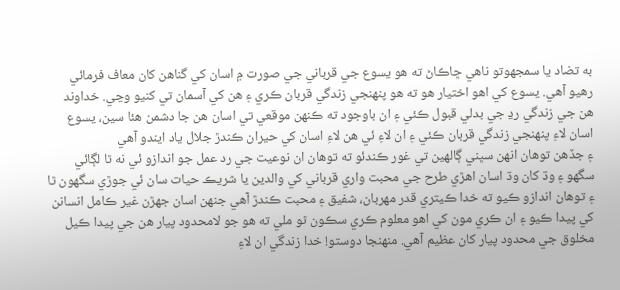به تضاد يا سمجهوتو ناهي ڇاڪاڻ ته هو يسوع جي قرباني جي صورت ۾ اسان کي گناهن کان معاف فرمائي رهيو آهي. يسوع کي اهو اختيار هو ته هو پنهنجي زندگي قربان ڪري ۽ هن کي آسمان تي کنيو وڃي. خداوند هن جي زندگي رڍ جي بدلي قبول ڪئي ۽ ان باوجود ته ڪنهن موقعي تي اسان هن جا دشمن هئا سين، يسوع اسان لاءِ پنهنجي زندگي قربان ڪئي ۽ ان لاءِ ئي هن لاءِ اسان کي حيران ڪندڙ جلال ياد ايندو آهي
۽ جڏهن توهان انهن سڀني ڳالهين تي غور ڪندئو ته توهان ان نوعيت جي رد عمل جو اندازو ئي نه ٿا لڳائي سگهو ۽ وڌ کان وڌ اسان اهڙي طرح جي محبت واري قرباني کي والدين يا شريڪ حيات سان ئي جوڙي سگهون ٿا ۽ توهان اندازو ڪيو ته خدا ڪيتري قدر مهربان، شفيق ۽ محبت ڪندڙ آهي جنهن اسان جهڙن غير ڪامل انسانن کي پيدا ڪيو ۽ ان ڪري مون کي اهو معلوم ڪري سڪون ٿو ملي ته هو جو لامحدود پيار هن جي پيدا ڪيل مخلوق جي محدود پيار کان عظيم آهي. منهنجا دوستو! خدا زندگي ان لاءِ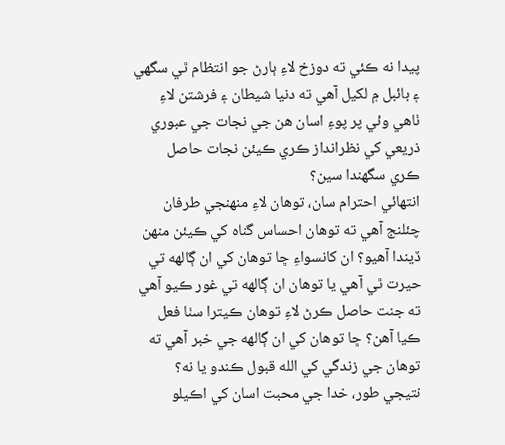پيدا نه ڪئي ته دوزخ لاءِ ٻارڻ جو انتظام ٿي سگهي ۽ بائبل ۾ لکيل آهي ته دنيا شيطان ۽ فرشتن لاءِ ٺاهي وئي پر پوءِ اسان هن جي نجات جي عبوري ذريعي کي نظرانداز ڪري ڪيئن نجات حاصل ڪري سگهندا سين؟
انتهائي احترام سان، توهان لاءِ منهنجي طرفان چئلنج آهي ته توهان احساس گناه کي ڪيئن منهن ڏيندا آهيو؟ ان کانسواءِ ڇا توهان کي ان ڳالهه تي حيرت ٿي آهي يا توهان ان ڳالهه تي غور ڪيو آهي ته جنت حاصل ڪرڻ لاءِ توهان ڪيترا سٺا فعل ڪيا آهن؟ ڇا توهان کي ان ڳالهه جي خبر آهي ته توهان جي زندگي کي الله قبول ڪندو يا نه؟
نتيجي طور، خدا جي محبت اسان کي اڪيلو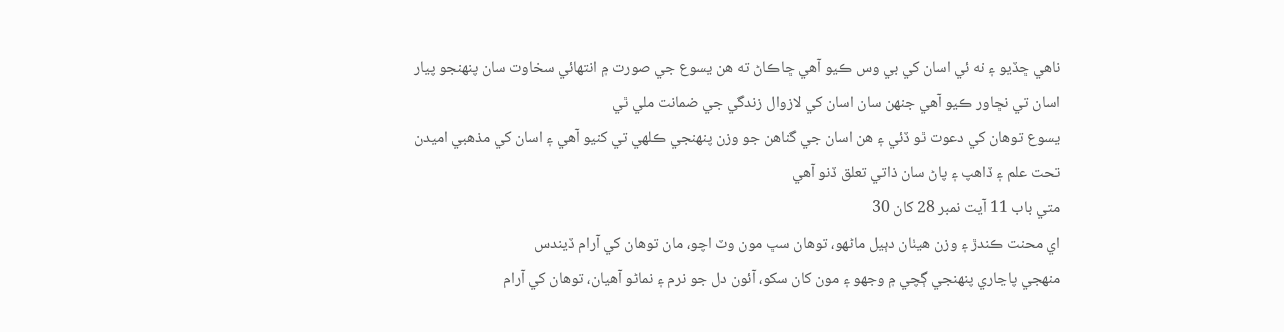ناهي ڇڏيو ۽ نه ئي اسان کي بي وس ڪيو آهي ڇاڪاڻ ته هن يسوع جي صورت ۾ انتهائي سخاوت سان پنهنجو پيار اسان تي نڇاور ڪيو آهي جنهن سان اسان کي لازوال زندگي جي ضمانت ملي ٿي
يسوع توهان کي دعوت ٿو ڏئي ۽ هن اسان جي گناهن جو وزن پنهنجي ڪلهي تي کنيو آهي ۽ اسان کي مذهبي اميدن تحت علم ۽ ڏاهپ ۽ پاڻ سان ذاتي تعلق ڏنو آهي
متي باب 11 آيت نمبر 28 کان 30
اي محنت ڪندڙ ۽ وزن هيٺان دٻيل ماڻهو، توهان سڀ مون وٽ اچو، مان توهان کي آرام ڏيندس
منهجي پاڃاري پنهنجي ڳچي ۾ وجهو ۽ مون کان سکو، آئون دل جو نرم ۽ نماڻو آهيان، توهان کي آرام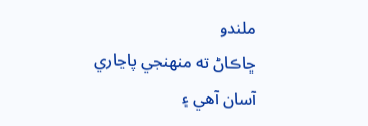ملندو
ڇاڪاڻ ته منهنجي پاڃاري آسان آهي ۽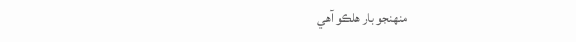منهنجو بار هلڪو آهي